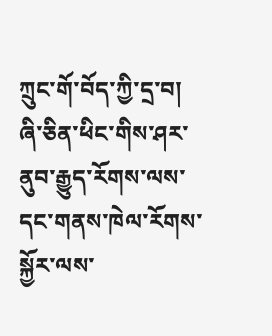ཀྲུང་གོ་བོད་ཀྱི་དྲ་བ།
ཞི་ཅིན་ཕིང་གིས་ཤར་ནུབ་རྒྱུད་རོགས་ལས་དང་གནས་ཁེལ་རོགས་སྐྱོར་ལས་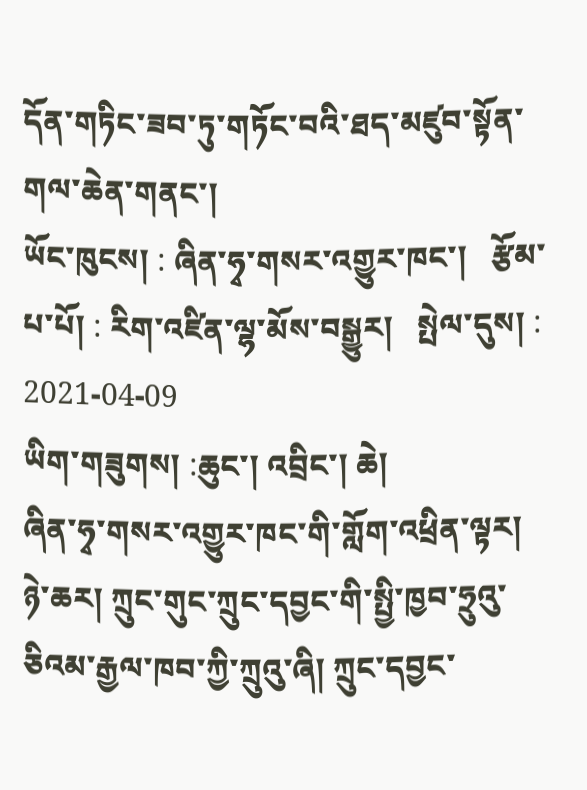དོན་གཏིང་ཟབ་ཏུ་གཏོང་བའི་ཐད་མཛུབ་སྟོན་གལ་ཆེན་གནང་།
ཡོང་ཁུངས། : ཞིན་ཧྭ་གསར་འགྱུར་ཁང་།   རྩོམ་པ་པོ། : རིག་འཛིན་ལྷ་མོས་བསྒྱུར།   སྤེལ་དུས། : 2021-04-09
ཡིག་གཟུགས། :ཆུང་། འབྲིང་། ཆེ།
ཞིན་ཧྭ་གསར་འགྱུར་ཁང་གི་གློག་འཕྲིན་ལྟར། ཉེ་ཆར། ཀྲུང་གུང་ཀྲུང་དབྱང་གི་སྤྱི་ཁྱབ་ཧྲུའུ་ཅིའམ་རྒྱལ་ཁབ་ཀྱི་ཀྲུའུ་ཞི། ཀྲུང་དབྱང་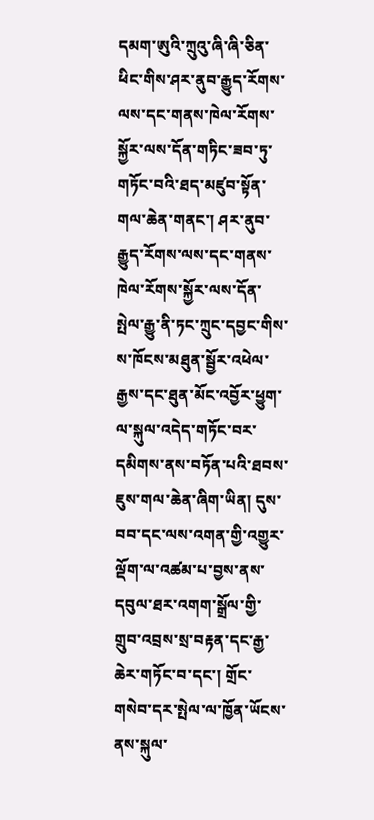དམག་ཨུའི་ཀྲུའུ་ཞི་ཞི་ཅིན་ཕིང་གིས་ཤར་ནུབ་རྒྱུད་རོགས་ལས་དང་གནས་ཁེལ་རོགས་སྐྱོར་ལས་དོན་གཏིང་ཟབ་ཏུ་གཏོང་བའི་ཐད་མཛུབ་སྟོན་གལ་ཆེན་གནང་། ཤར་ནུབ་རྒྱུད་རོགས་ལས་དང་གནས་ཁེལ་རོགས་སྐྱོར་ལས་དོན་སྤེལ་རྒྱུ་ནི་ཏང་ཀྲུང་དབྱང་གིས་ས་ཁོངས་མཐུན་སྦྱོར་འཕེལ་རྒྱས་དང་ཐུན་མོང་འབྱོར་ཕྱུག་ལ་སྐུལ་འདེད་གཏོང་བར་དམིགས་ནས་བཏོན་པའི་ཐབས་ཇུས་གལ་ཆེན་ཞིག་ཡིན། དུས་བབ་དང་ལས་འགན་གྱི་འགྱུར་ལྡོག་ལ་འཚམ་པ་བྱས་ནས་དབུལ་ཐར་འགག་སྒྲོལ་གྱི་གྲུབ་འབྲས་སྲ་བརྟན་དང་རྒྱ་ཆེར་གཏོང་བ་དང་། གྲོང་གསེབ་དར་སྤེལ་ལ་ཁྱོན་ཡོངས་ནས་སྐུལ་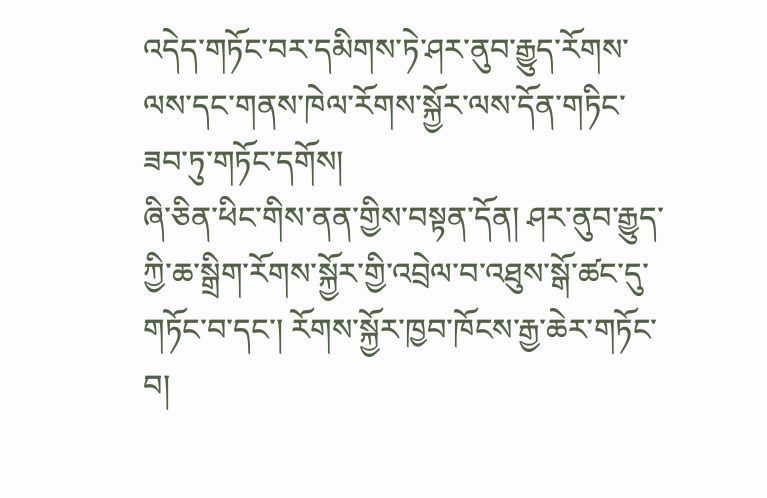འདེད་གཏོང་བར་དམིགས་ཏེ་ཤར་ནུབ་རྒྱུད་རོགས་ལས་དང་གནས་ཁེལ་རོགས་སྐྱོར་ལས་དོན་གཏིང་ཟབ་ཏུ་གཏོང་དགོས།
ཞི་ཅིན་ཕིང་གིས་ནན་གྱིས་བསྟན་དོན། ཤར་ནུབ་རྒྱུད་ཀྱི་ཆ་སྒྲིག་རོགས་སྐྱོར་གྱི་འབྲེལ་བ་འཐུས་སྒོ་ཚང་དུ་གཏོང་བ་དང་། རོགས་སྐྱོར་ཁྱབ་ཁོངས་རྒྱ་ཆེར་གཏོང་བ།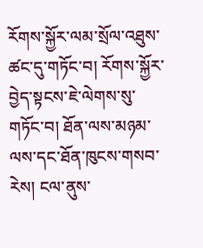རོགས་སྐྱོར་ལམ་སྲོལ་འཐུས་ཚང་དུ་གཏོང་བ། རོགས་སྐྱོར་བྱེད་སྟངས་ཇེ་ལེགས་སུ་གཏོང་བ། ཐོན་ལས་མཉམ་ལས་དང་ཐོན་ཁུངས་གསབ་རེས། ངལ་ནུས་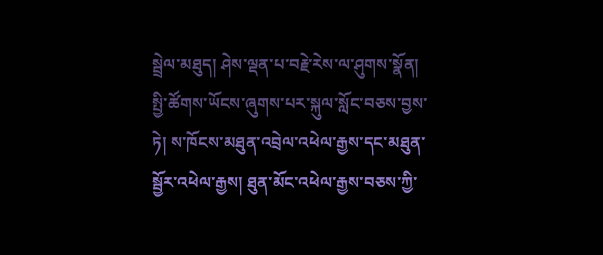སྦྲེལ་མཐུད། ཤེས་ལྡན་པ་བརྗེ་རེས་ལ་ཤུགས་སྣོན། སྤྱི་ཚོགས་ཡོངས་ཞུགས་པར་སྐུལ་སློང་བཅས་བྱས་ཏེ། ས་ཁོངས་མཐུན་འབྲེལ་འཕེལ་རྒྱས་དང་མཐུན་སྦྱོར་འཕེལ་རྒྱས། ཐུན་མོང་འཕེལ་རྒྱས་བཅས་ཀྱི་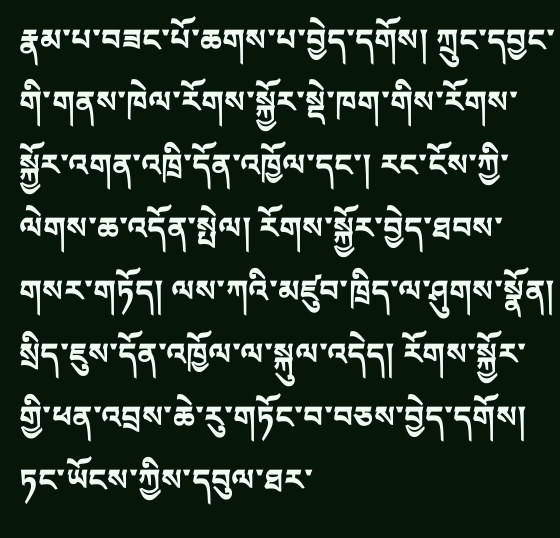རྣམ་པ་བཟང་པོ་ཆགས་པ་བྱེད་དགོས། ཀྲུང་དབྱང་གི་གནས་ཁེལ་རོགས་སྐྱོར་སྡེ་ཁག་གིས་རོགས་སྐྱོར་འགན་འཁྲི་དོན་འཁྱོལ་དང་། རང་ངོས་ཀྱི་ལེགས་ཆ་འདོན་སྤེལ། རོགས་སྐྱོར་བྱེད་ཐབས་གསར་གཏོད། ལས་ཀའི་མཛུབ་ཁྲིད་ལ་ཤུགས་སྣོན། སྲིད་ཇུས་དོན་འཁྱོལ་ལ་སྐུལ་འདེད། རོགས་སྐྱོར་གྱི་ཕན་འབྲས་ཆེ་རུ་གཏོང་བ་བཅས་བྱེད་དགོས། ཏང་ཡོངས་ཀྱིས་དབུལ་ཐར་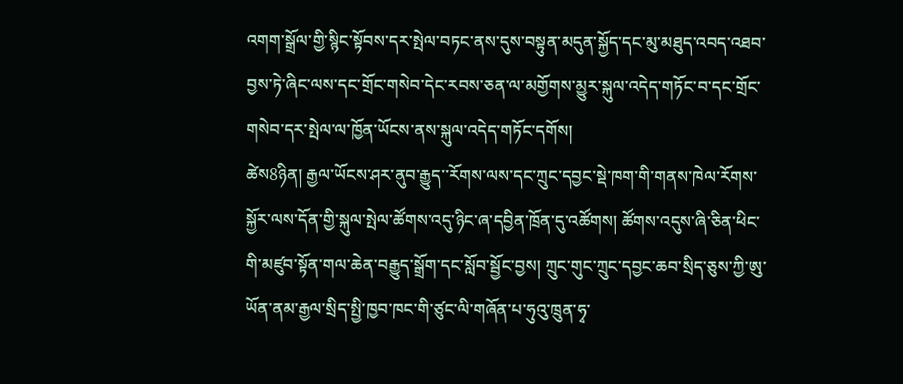འགག་སྒྲོལ་གྱི་སྙིང་སྟོབས་དར་སྤེལ་བཏང་ནས་དུས་བསྟུན་མདུན་སྐྱོད་དང་མུ་མཐུད་འབད་འཐབ་བྱས་ཏེ་ཞིང་ལས་དང་གྲོང་གསེབ་དེང་རབས་ཅན་ལ་མགྱོགས་མྱུར་སྐུལ་འདེད་གཏོང་བ་དང་གྲོང་གསེབ་དར་སྤེལ་ལ་ཁྱོན་ཡོངས་ནས་སྐུལ་འདེད་གཏོང་དགོས།
ཚེས8ཉིན། རྒྱལ་ཡོངས་ཤར་ནུབ་རྒྱུད་་རོགས་ལས་དང་ཀྲུང་དབྱང་སྡེ་ཁག་གི་གནས་ཁེལ་རོགས་སྐྱོར་ལས་དོན་གྱི་སྐུལ་སྤེལ་ཚོགས་འདུ་ཉིང་ཞ་དབྱིན་ཁྲོན་དུ་འཚོགས། ཚོགས་འདུས་ཞི་ཅིན་ཕིང་གི་མཛུབ་སྟོན་གལ་ཆེན་བརྒྱུད་སྒྲོག་དང་སློབ་སྦྱོང་བྱས། ཀྲུང་གུང་ཀྲུང་དབྱང་ཆབ་སྲིད་ཅུས་ཀྱི་ཨུ་ཡོན་ནམ་རྒྱལ་སྲིད་སྤྱི་ཁྱབ་ཁང་གི་ཙུང་ལི་གཞོན་པ་ཧུའུ་ཁྲུན་ཧྭ་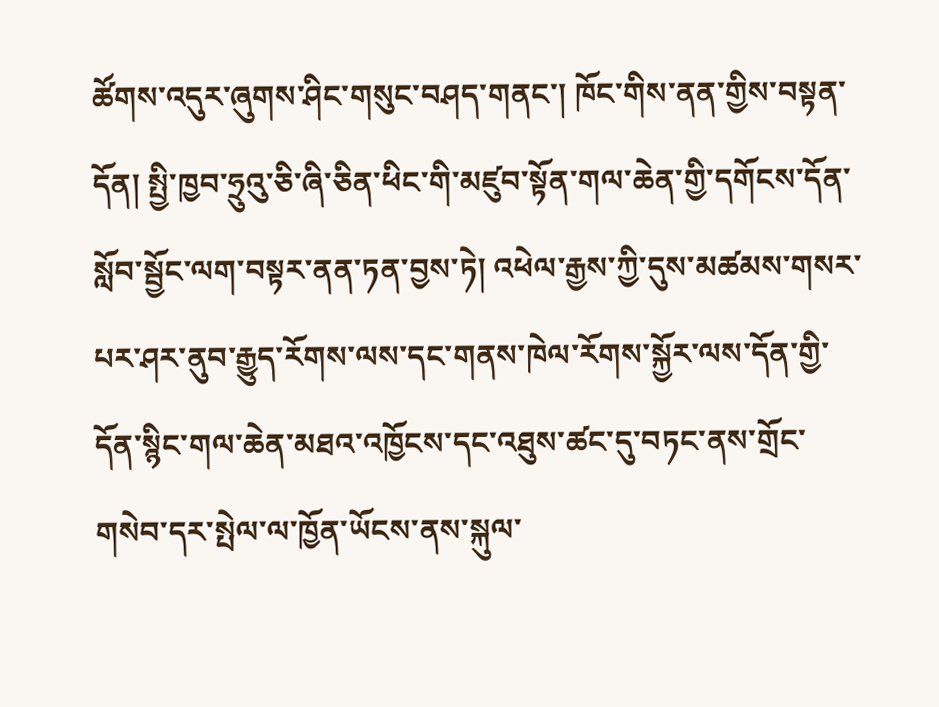ཚོགས་འདུར་ཞུགས་ཤིང་གསུང་བཤད་གནང་། ཁོང་གིས་ནན་གྱིས་བསྟན་དོན། སྤྱི་ཁྱབ་ཧྲུའུ་ཅི་ཞི་ཅིན་ཕིང་གི་མཛུབ་སྟོན་གལ་ཆེན་གྱི་དགོངས་དོན་སློབ་སྦྱོང་ལག་བསྟར་ནན་ཏན་བྱས་ཏེ། འཕེལ་རྒྱས་ཀྱི་དུས་མཚམས་གསར་པར་ཤར་ནུབ་རྒྱུད་རོགས་ལས་དང་གནས་ཁེལ་རོགས་སྐྱོར་ལས་དོན་གྱི་དོན་སྙིང་གལ་ཆེན་མཐའ་འཁྱོངས་དང་འཐུས་ཚང་དུ་བཏང་ནས་གྲོང་གསེབ་དར་སྤེལ་ལ་ཁྱོན་ཡོངས་ནས་སྐུལ་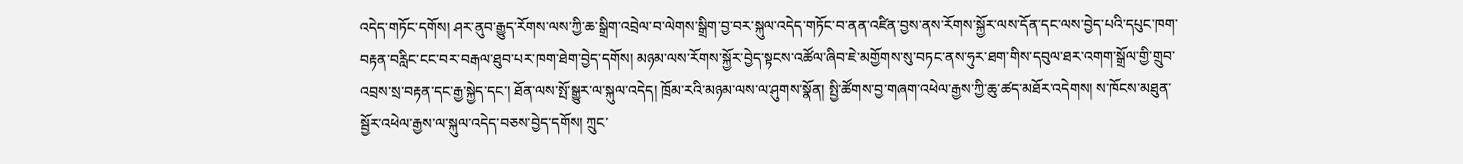འདེད་གཏོང་དགོས། ཤར་ནུབ་རྒྱུད་རོགས་ལས་ཀྱི་ཆ་སྒྲིག་འབྲེལ་བ་ལེགས་སྒྲིག་བྱ་བར་སྐུལ་འདེད་གཏོང་བ་ནན་འཛིན་བྱས་ནས་རོགས་སྐྱོར་ལས་དོན་དང་ལས་བྱེད་པའི་དཔུང་ཁག་བརྟན་བརླིང་ངང་བར་བརྒལ་ཐུབ་པར་ཁག་ཐེག་བྱེད་དགོས། མཉམ་ལས་རོགས་སྐྱོར་བྱེད་སྟངས་འཚོལ་ཞིབ་ཇེ་མགྱོགས་སུ་བཏང་ནས་ཧུར་ཐག་གིས་དབུལ་ཐར་འགག་སྒྲོལ་གྱི་གྲུབ་འབྲས་སྲ་བརྟན་དང་རྒྱ་སྐྱེད་དང་། ཐོན་ལས་སྤོ་སྒྱུར་ལ་སྐུལ་འདེད། ཁྲོམ་རའི་མཉམ་ལས་ལ་ཤུགས་སྣོན། སྤྱི་ཚོགས་བྱ་གཞག་འཕེལ་རྒྱས་ཀྱི་ཆུ་ཚད་མཐོར་འདེགས། ས་ཁོངས་མཐུན་སྦྱོར་འཕེལ་རྒྱས་ལ་སྐུལ་འདེད་བཅས་བྱེད་དགོས། ཀྲུང་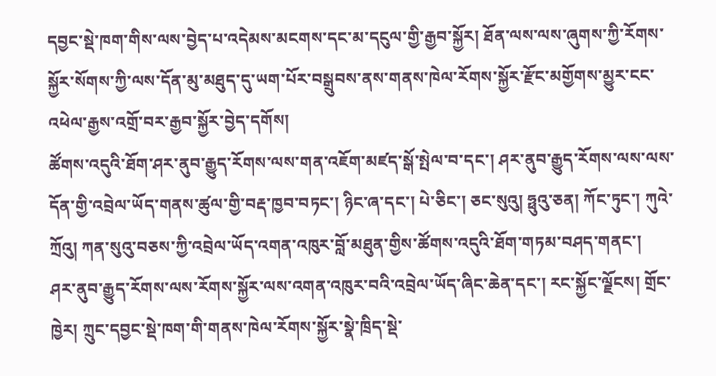དབྱང་སྡེ་ཁག་གིས་ལས་བྱེད་པ་འདེམས་མངགས་དང་མ་དངུལ་གྱི་རྒྱབ་སྐྱོར། ཐོན་ལས་ལས་ཞུགས་ཀྱི་རོགས་སྐྱོར་སོགས་ཀྱི་ལས་དོན་མུ་མཐུད་དུ་ཡག་པོར་བསྒྲུབས་ནས་གནས་ཁེལ་རོགས་སྐྱོར་རྫོང་མགྱོགས་མྱུར་ངང་འཕེལ་རྒྱས་འགྲོ་བར་རྒྱབ་སྐྱོར་བྱེད་དགོས།
ཚོགས་འདུའི་ཐོག་ཤར་ནུབ་རྒྱུད་རོགས་ལས་གན་འཇོག་མཛད་སྒོ་སྤེལ་བ་དང་། ཤར་ནུབ་རྒྱུད་རོགས་ལས་ལས་དོན་གྱི་འབྲེལ་ཡོད་གནས་ཚུལ་གྱི་བརྡ་ཁྱབ་བཏང་། ཉིང་ཞ་དང་། པེ་ཅིང་། ཅང་སུའུ། ཧྥུའུ་ཅན། ཀོང་ཏུང་། ཀུའེ་ཀྲོའུ། ཀན་སུའུ་བཅས་ཀྱི་འབྲེལ་ཡོད་འགན་འཁུར་བློ་མཐུན་གྱིས་ཚོགས་འདུའི་ཐོག་གཏམ་བཤད་གནང་།
ཤར་ནུབ་རྒྱུད་རོགས་ལས་རོགས་སྐྱོར་ལས་འགན་འཁུར་བའི་འབྲེལ་ཡོད་ཞིང་ཆེན་དང་། རང་སྐྱོང་ལྗོངས། གྲོང་ཁྱེར། ཀྲུང་དབྱང་སྡེ་ཁག་གི་གནས་ཁེལ་རོགས་སྐྱོར་སྣེ་ཁྲིད་སྡེ་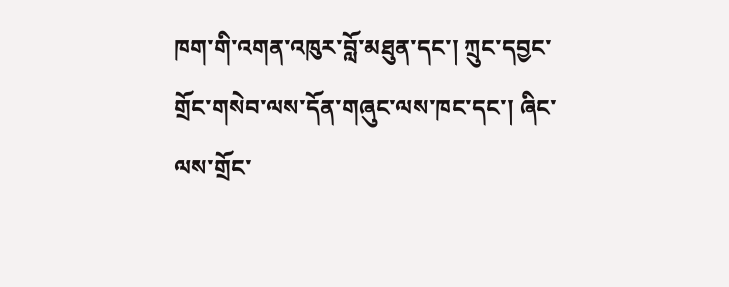ཁག་གི་འགན་འཁུར་བློ་མཐུན་དང་། ཀྲུང་དབྱང་གྲོང་གསེབ་ལས་དོན་གཞུང་ལས་ཁང་དང་། ཞིང་ལས་གྲོང་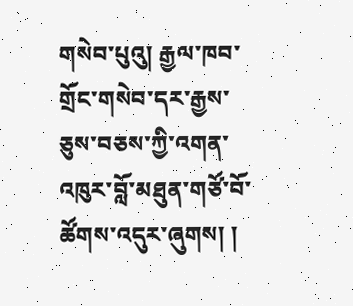གསེབ་པུའུ། རྒྱལ་ཁབ་གྲོང་གསེབ་དར་རྒྱས་ཅུས་བཅས་ཀྱི་འགན་འཁུར་བློ་མཐུན་གཙོ་བོ་ཚོགས་འདུར་ཞུགས། །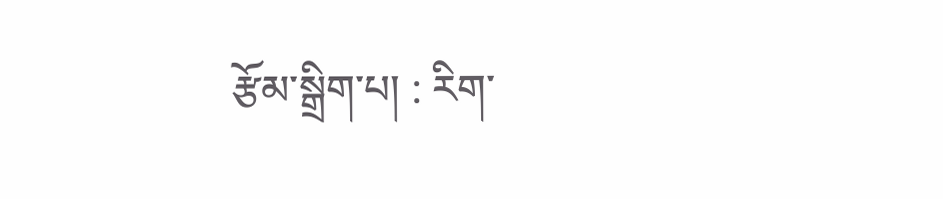རྩོམ་སྒྲིག་པ། : རིག་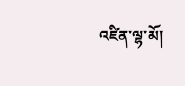འཛིན་ལྷ་མོ།